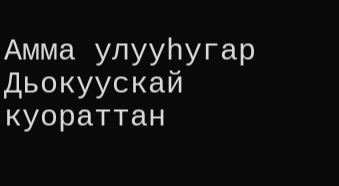Амма улууһугар Дьокуускай куораттан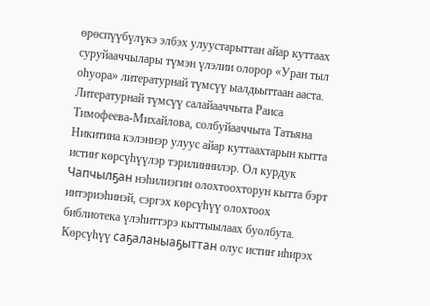өрөспүүбүлүкэ элбэх улуустарыттан айар куттаах суруйааччылары түмэн үлэлии олорор «Уран тыл оһуора» литературнай түмсүү ыалдьыттаан ааста.
Литературнай түмсүү салайааччыта Раиса Тимофеева-Михайлова, солбуйааччыта Татьяна Никитина кэлэннэр улуус айар куттаахтарын кытта истиҥ көрсүһүүлэр тэрилиннилэр. Ол курдук Чапчылҕан нэһилиэгин олохтоохторун кытта бэрт интэриэһинэй, сэргэх көрсүһүү олохтоох библиотека үлэһиттэрэ кыттыылаах буолбута. Көрсүһүү саҕаланыаҕыттан олус истиҥ иһирэх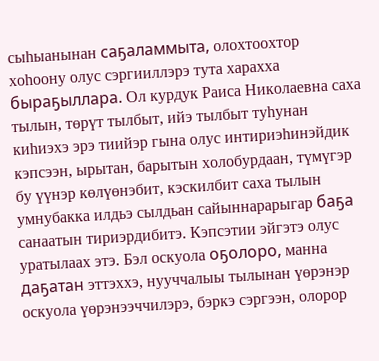сыһыанынан саҕаламмыта, олохтоохтор хоһоону олус сэргииллэрэ тута харахха быраҕыллара. Ол курдук Раиса Николаевна саха тылын, төрүт тылбыт, ийэ тылбыт туһунан киһиэхэ эрэ тиийэр гына олус интириэһинэйдик кэпсээн, ырытан, барытын холобурдаан, түмүгэр бу үүнэр көлүөнэбит, кэскилбит саха тылын умнубакка илдьэ сылдьан сайыннарарыгар баҕа санаатын тириэрдибитэ. Кэпсэтии эйгэтэ олус уратылаах этэ. Бэл оскуола оҕолоро, манна даҕатан эттэххэ, нууччалыы тылынан үөрэнэр оскуола үөрэнээччилэрэ, бэркэ сэргээн, олорор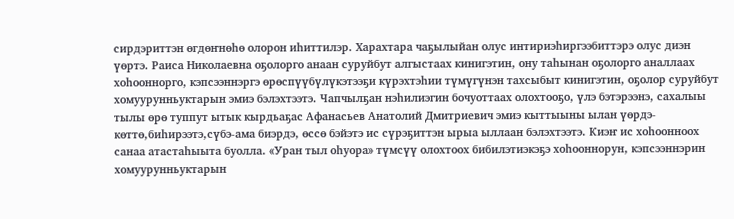сирдэриттэн өгдөҥнөһө олорон иһиттилэр. Харахтара чаҕылыйан олус интириэһиргээбиттэрэ олус диэн үөртэ. Раиса Николаевна оҕолорго анаан суруйбут алгыстаах кинигэтин, ону таһынан оҕолорго аналлаах хоһооннорго, кэпсээннэргэ өрөспүүбүлүкэтээҕи күрэхтэһии түмүгүнэн тахсыбыт кинигэтин, оҕолор суруйбут хомуурунньуктарын эмиэ бэлэхтээтэ. Чапчылҕан нэһилиэгин бочуоттаах олохтооҕо, үлэ бэтэрээнэ, сахалыы тылы өрө туппут ытык кырдьаҕас Афанасьев Анатолий Дмитриевич эмиэ кыттыыны ылан үөрдэ-көттө,биһирээтэ,сүбэ-ама биэрдэ, өссө бэйэтэ ис сүрэҕиттэн ырыа ыллаан бэлэхтээтэ. Киэҥ ис хоһоонноох санаа атастаһыыта буолла. «Уран тыл оһуора» түмсүү олохтоох бибилэтиэкэҕэ хоһооннорун, кэпсээннэрин хомуурунньуктарын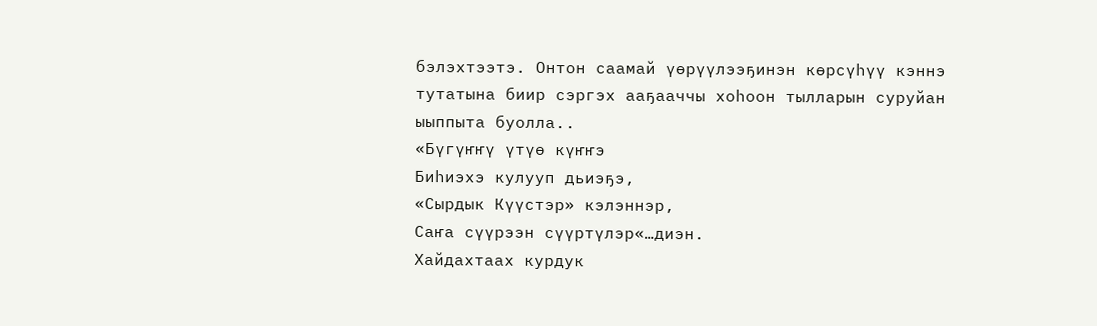бэлэхтээтэ. Онтон саамай үөрүүлээҕинэн көрсүһүү кэннэ тутатына биир сэргэх ааҕааччы хоһоон тылларын суруйан ыыппыта буолла..
«Бүгүҥҥү үтүө күҥҥэ
Биһиэхэ кулууп дьиэҕэ,
«Сырдык Күүстэр» кэлэннэр,
Саҥа сүүрээн сүүртүлэр«…диэн.
Хайдахтаах курдук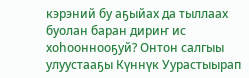кэрэний бу аҕыйах да тыллаах буолан баран дириҥ ис хоһооннооҕуй? Онтон салгыы улуустааҕы Күннүк Уурастыырап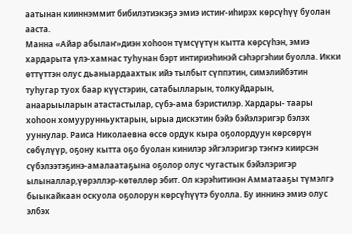аатынан кииннэммит бибилэтиэкэҕэ эмиэ истиҥ-иһирэх көрсүһүү буолан ааста.
Манна «Айар абылаҥ»диэн хоһоон түмсүүтүн кытта көрсүһэн, эмиэ хардарыта үлэ-хамнас туһунан бэрт интириэһинэй сэһэргэһии буолла. Икки өттүттэн олус дьаныардаахтык ийэ тылбыт сүппэтин, симэлийбэтин туһугар туох баар күүстэрин, сатабылларын, толкуйдарын, анаарыыларын атастастылар, сүбэ-ама бэристилэр. Хардары- таары хоһоон хомуурунньуктарын, ырыа дискэтин бэйэ бэйэлэригэр бэлэх ууннулар. Раиса Николаевна өссө ордук кыра оҕолордуун көрсөрүн сөбүлүүр, оҕону кытта оҕо буолан кинилэр эйгэлэригэр тэҥҥэ киирсэн сүбэлээтэҕинэ-амалаатаҕына оҕолор олус чугастык бэйэлэригэр ылыналлар,үөрэллэр-көтөллөр эбит. Ол кэрэһитинэн Амматааҕы түмэлгэ быыкайкаан оскуола оҕолорун көрсүһүүтэ буолла. Бу иннинэ эмиэ олус элбэх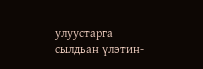улуустарга сылдьан үлэтин-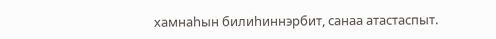хамнаһын билиһиннэрбит, санаа атастаспыт.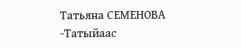Татьяна СЕМЕНОВА -Татыйаас